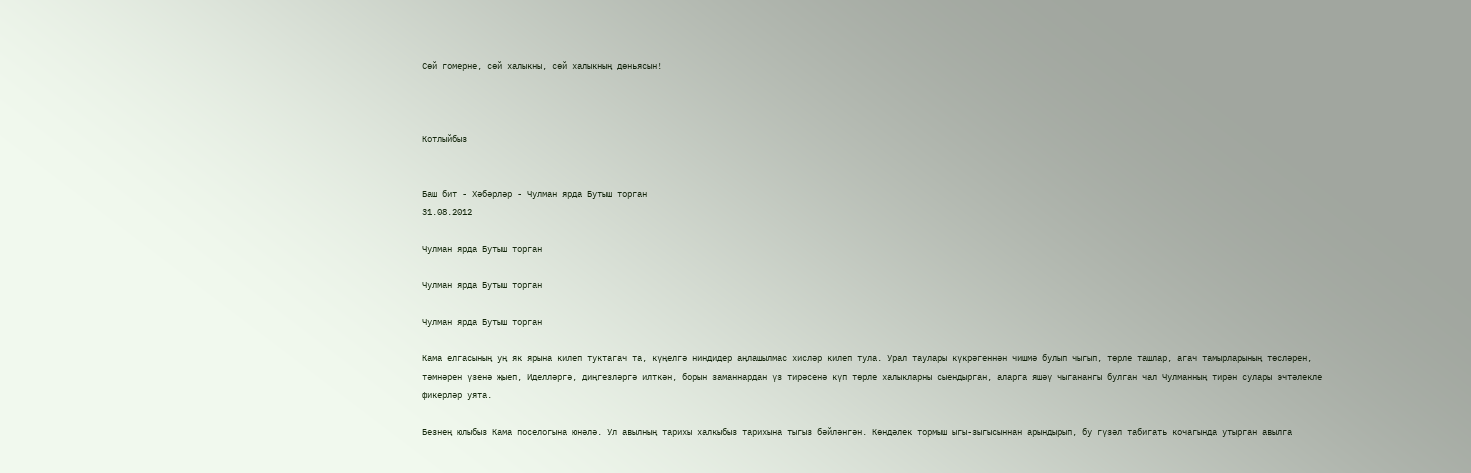Сөй гомерне, сөй халыкны, сөй халыкның дөньясын!



Котлыйбыз


Баш бит - Хәбәрләр - Чулман ярда Бутыш торган
31.08.2012

Чулман ярда Бутыш торган

Чулман ярда Бутыш торган

Чулман ярда Бутыш торган

Кама елгасының уң як ярына килеп туктагач та, күңелгә ниндидер аңлашылмас хисләр килеп тула. Урал таулары күкрәгеннән чишмә булып чыгып, төрле ташлар, агач тамырларының төсләрен, тәмнәрен үзенә җыеп, Иделләргә, диңгезләргә илткән, борын заманнардан үз тирәсенә күп төрле халыкларны сыендырган, аларга яшәү чыганангы булган чал Чулманның тирән сулары эчтәлекле фикерләр уята.

Безнең юлыбыз Кама поселогына юнәлә. Ул авылның тарихы халкыбыз тарихына тыгыз бәйләнгән. Көндәлек тормыш ыгы-зыгысыннан арындырып, бу гүзәл табигать кочагында утырган авылга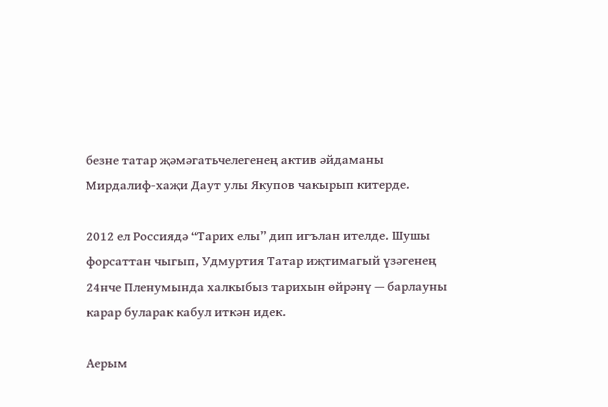безне татар җәмәгатьчелегенең актив әйдаманы Мирдалиф-хаҗи Даут улы Якупов чакырып китерде.

2012 ел Россиядә “Тарих елы” дип игълан ителде. Шушы форсаттан чыгып, Удмуртия Татар иҗтимагый үзәгенең 24нче Пленумында халкыбыз тарихын өйрәнү — барлауны карар буларак кабул иткән идек.

Аерым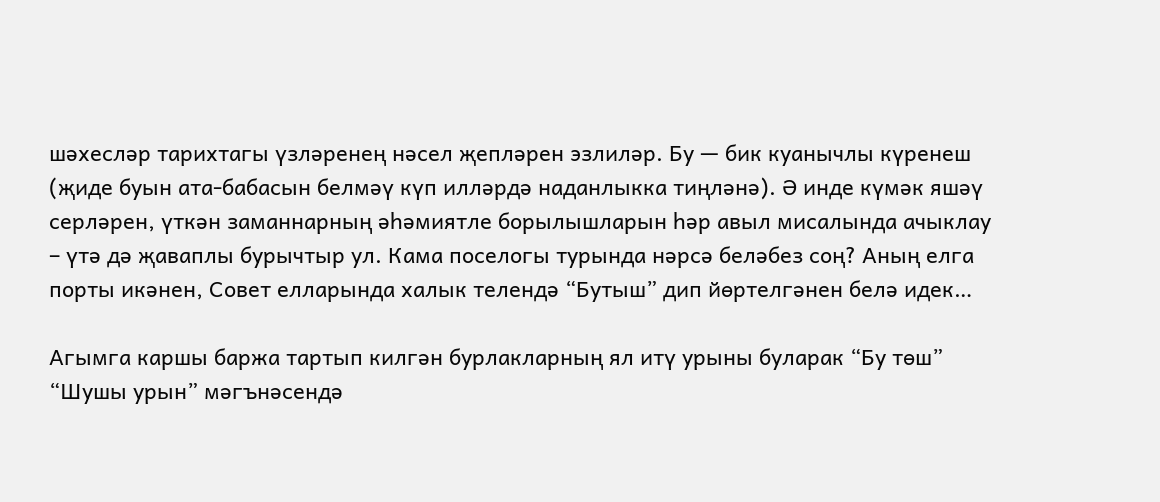шәхесләр тарихтагы үзләренең нәсел җепләрен эзлиләр. Бу — бик куанычлы күренеш (җиде буын ата-бабасын белмәү күп илләрдә наданлыкка тиңләнә). Ә инде күмәк яшәү серләрен, үткән заманнарның әһәмиятле борылышларын һәр авыл мисалында ачыклау – үтә дә җаваплы бурычтыр ул. Кама поселогы турында нәрсә беләбез соң? Аның елга порты икәнен, Совет елларында халык телендә “Бутыш” дип йөртелгәнен белә идек…

Агымга каршы баржа тартып килгән бурлакларның ял итү урыны буларак “Бу төш” “Шушы урын” мәгънәсендә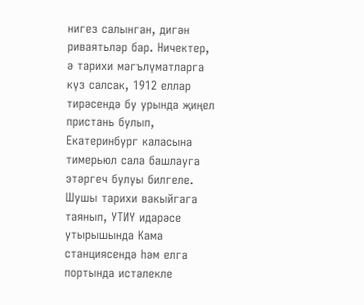нигез салынган, дигән риваятьләр бар. Ничектер, ә тарихи мәгълүматларга күз салсак, 1912 еллар тирәсендә бу урында җиңел пристань булып, Екатеринбург каласына тимерьюл сала башлауга этәргеч булуы билгеле. Шушы тарихи вакыйгага таянып, УТИҮ идарәсе утырышында Кама станциясендә һәм елга портында истәлекле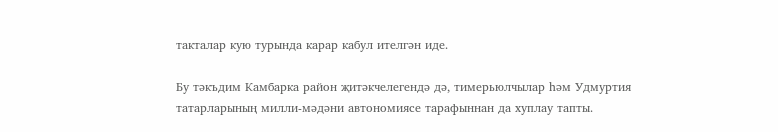такталар кую турында карар кабул ителгән иде.

Бу тәкъдим Камбарка район җитәкчелегендә дә, тимерьюлчылар һәм Удмуртия татарларының милли-мәдәни автономиясе тарафыннан да хуплау тапты.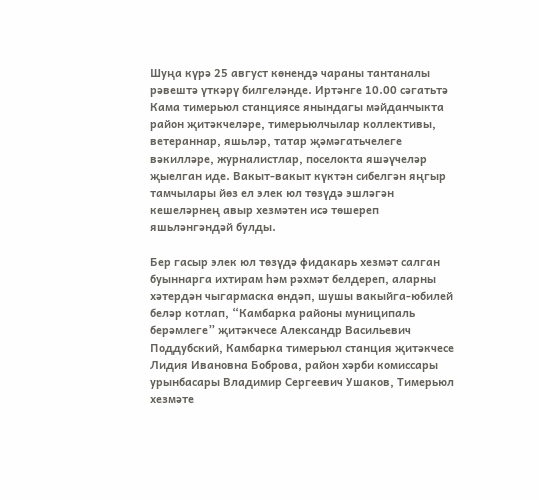Шуңа күрә 25 август көнендә чараны тантаналы рәвештә үткәрү билгеләнде. Иртәнге 10.00 сәгатьтә Кама тимерьюл станциясе янындагы мәйданчыкта район җитәкчеләре, тимерьюлчылар коллективы, ветераннар, яшьләр, татар җәмәгатьчелеге вәкилләре, журналистлар, поселокта яшәүчеләр җыелган иде. Вакыт-вакыт күктән сибелгән яңгыр тамчылары йөз ел элек юл төзүдә эшләгән кешеләрнең авыр хезмәтен исә төшереп яшьләнгәндәй булды.

Бер гасыр элек юл төзүдә фидакарь хезмәт салган буыннарга ихтирам һәм рәхмәт белдереп, аларны хәтердән чыгармаска өндәп, шушы вакыйга-юбилей беләр котлап, “Камбарка районы муниципаль берәмлеге” җитәкчесе Александр Васильевич Поддубский, Камбарка тимерьюл станция җитәкчесе Лидия Ивановна Боброва, район хәрби комиссары урынбасары Владимир Сергеевич Ушаков, Тимерьюл хезмәте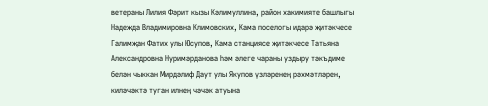ветераны Лилия Фәрит кызы Кәлимуллина, район хакимияте башлыгы Надежда Владимировна Климовских, Кама поселогы идарә җитәкчесе Галимҗан Фатих улы Юсупов, Кама станциясе җитәкчесе Татьяна Александровна Нуримәрданова һәм әлеге чараны уздыру тәкъдиме белән чыккан Мирдәлиф Даут улы Якупов үзләренең рәхмәтләрен, киләчәктә туган илнең чәчәк атуына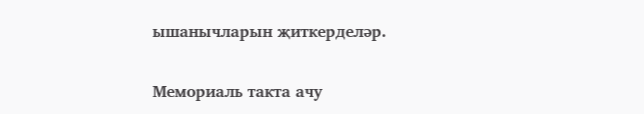ышанычларын җиткерделәр.

Мемориаль такта ачу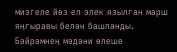мизгеле йөз ел элек язылган марш яңгыравы белән башланды. Бәйрәмнең мәдәни өлеше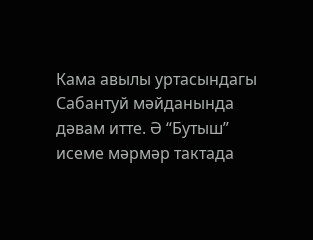Кама авылы уртасындагы Сабантуй мәйданында дәвам итте. Ә “Бутыш” исеме мәрмәр тактада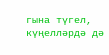гына түгел, күңелләрдә дә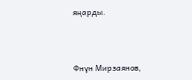яңарды.



Фнүн Мирзаянов,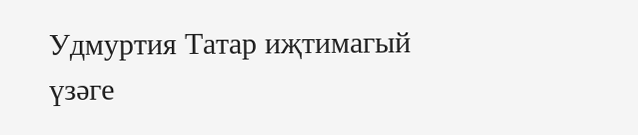Удмуртия Татар иҗтимагый
үзәге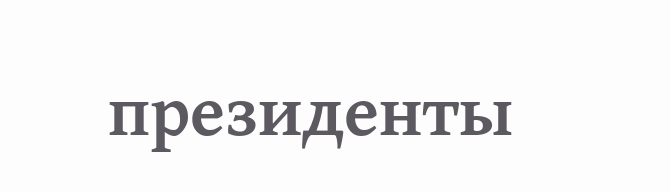президенты